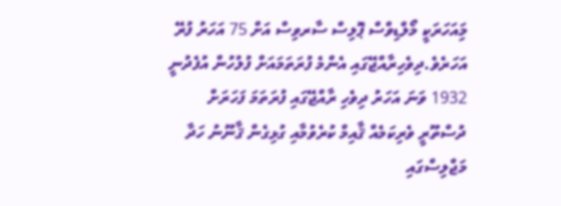މިައަހަރަކީ މޯލްޑިވްސް ޕޮލިސް ސާރވިސް އަށް 75 އަހަރު ފުރޭ އަހަރެވެ.ދިވެހިރާއްޖޭގައި އެންމެ ފުރަތަމައަށް ފުލުހުން އުފެދުނީ 1932 ވަނަ އަހަރު ދިވެހި ރާއްޖޭގައި ފުރަތަމަ ފަހަރަށް ދުސްތޫރީ ވެރިކަމެއް ޤާއިމް ކުރެވުމާއި ގުޅިގެން ޤާނޫނު ހަދާ މަޖްލިސްގައި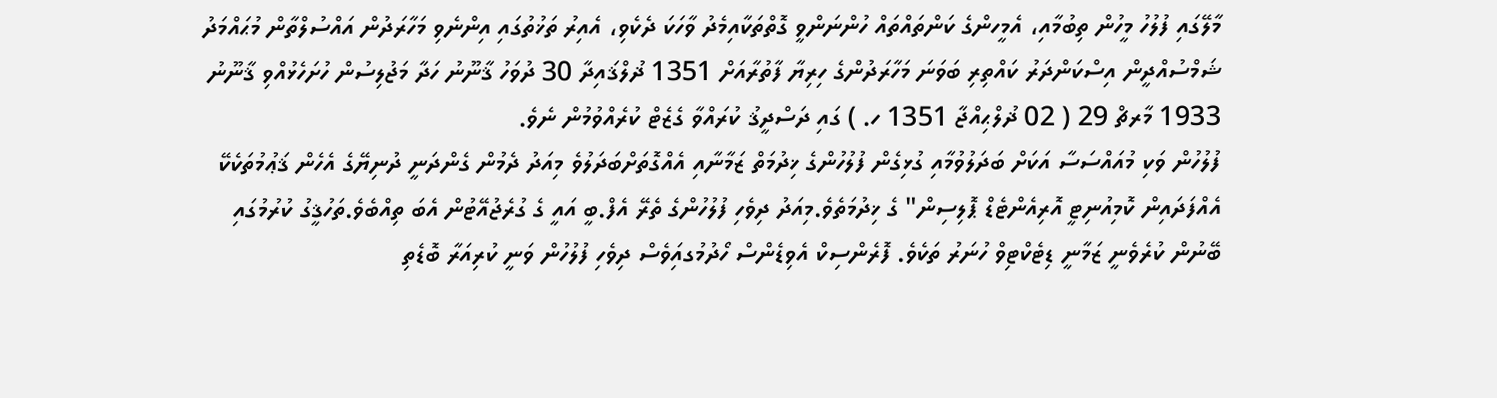މާލޭގައި ފުލުހު މީހުން ތިބުމާއި، އެމީހންގެ ކަންތައްތައް ހުންނަންވީ ގޮތްތަކާއިމެދު ވާހަކަ ދެކެވި، އެއިރު ތަޚުތުގައި އިންނެވި މަހާރަދުން އައްސުލްތާން މުޙައްމަދު ޝަމްސުއްދީން އިސްކަންދަރު ކައްތިރި ބަވަނަ މަހާރަދުންގެ ހިރިޔާ ފާތުރާއަށް 1351 ޛުލްޤައިދާ 30 ދުވަހު ޤާނޫނު ހަދާ މަޖުލިސުން ހުށަހެޅުއްވި ޤާނޫނު 1933 މާރޗް 29 ( 02 ޛުލްޙިއްޖާ 1351 ހ. ) ގައި ދަސްދީޤު ކުރައްވާ ގެޒެޓް ކުރެއްވުމުން ނެވެ.
ފުލުހުން ވަކި މުއައްސަސާ އަކަށް ބަދަލުވުމާއި ގުޅިގެން ފުލުހުންގެ ޚިދުމަތް ޒަމާނާއި އެއްގޮތަށްބަދަލުވެ މިއަދު ދެމުން ގެންދަނީ ދުނިޔޭގެ އެހެން ޤަޢުމުތަކެކޭ އެއްފަދައިން ކޮމިއުނިޓީ އޮރިއެންޓެޑް ޕޮލިސިން" ގެ ޚިދުމަތެވެ.މިއަދު ދިވެހި ފުލުހުންގެ ތެރޭ އެފް.ބީ އައީ ގެ ގުރެޖުއޭޓުން އެބަ ތިއްބެވެ.ތަހުޤީގު ކުރުމުގައި ބޭނުން ކުރެވެނީ ޒަމާނީ ޑިޓެކްޓިވް ހުނަރު ތަކެވެ. ފޮރެންސިކް އެވިޑެންސް ހޯދުމުގއަިވެސް ދިވެހި ފުލުހުން ވަނީ ކުރިއަރާ ބޮޑެތި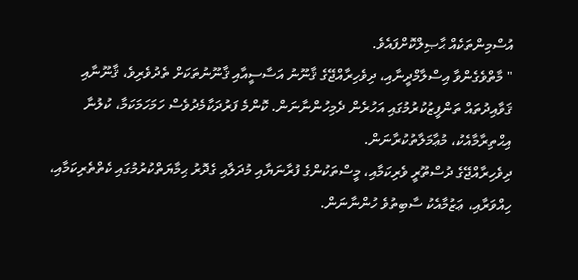އުސްމިންތަކެއް ޙާޞިލްކޮށްފައެވެ.
" މާތްވެގެންވާ އިސްލާމްދީނާއި، ދިވެހިރާއްޖޭގެ ޤާނޫނު އަސާސީއާއި ޤާނޫނުތަކަށް ތެދުވެރިވެ، ޤާނޫނާއި ޤަވާއިދުތައް ތަންފީޒުކުރުމުގައި އަހުރެން ދެމިހުންނާނަން. ކޮންމެ ފަރުދަކާމެދުވެސް ހަމަހަމަކަމާ، ކުލުނާ އިޙްތިރާމާއެކު، މުޢާމަލާތުކުރާނަން.
ދިވެހިރާއްޖޭގެ ދުސްތޫރީ ވެރިކަމާއި، މީސްތަކުންގެ ފުރާނަޔާއި މުދަލާއި ގެދޮރު ޙިމާޔަތްކުރުމުގައި ކެތްތެރިކަމާއި، ހިއްވަރާއި، ޢަޒުމާއެކު ސާބިތުވެ ހުންނާނަން.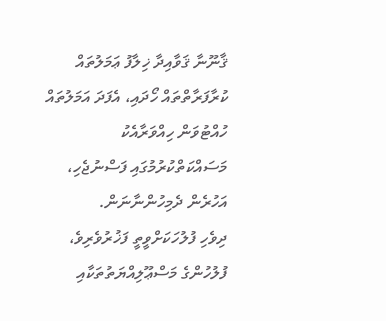ޤާނޫނާ ޤަވާއިދާ ޚިލާފު ޢަމަލުތައް ކުރާފަރާތްތައް ހޯދައި، އެފަދަ އަމަލުތައް ހުއްޓުވަން ހިއްވަރާއެކު މަސައްކަތްކުރުމުގައި ފަސްނުޖެހި، އަހުރެން ދެމިހުންނާނަން.
ދިވެހި ފުލުހަކަށްވީތީ ފަޚުރުވެރިވެ، ފުލުހުންގެ މަސްޢޫލިއްޔަތުތަކާއި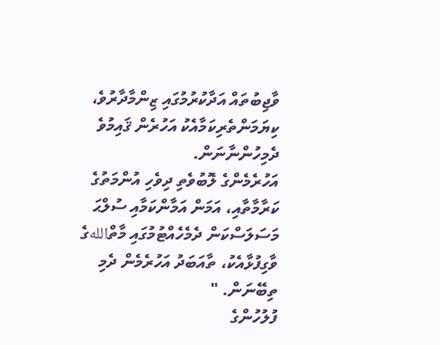ވާޖިބުތައް އަދާކުރުމުގައި ޒިންމާދާރުވެ، ކިޔަމަންތެރިކަމާއެކު އަހުރެން ޤައިމުވެ ދެމިހުންނާނަން.
އަހުރެމެންގެ ލޮބުވެތި ދިވެހި އުންމަތުގެ ކަރާމާތާއި، އަމަން އަމާންކަމާއި ސުލްޙަ މަސަލަސްކަން ދެމެހެއްޓުމުގައި މާތްاللهގެ ވާގިފުޅާއެކު، ތާއަބަދު އަހުރެމެން ދެމި ތިބޭނަން. "
ފުލުހުންގެ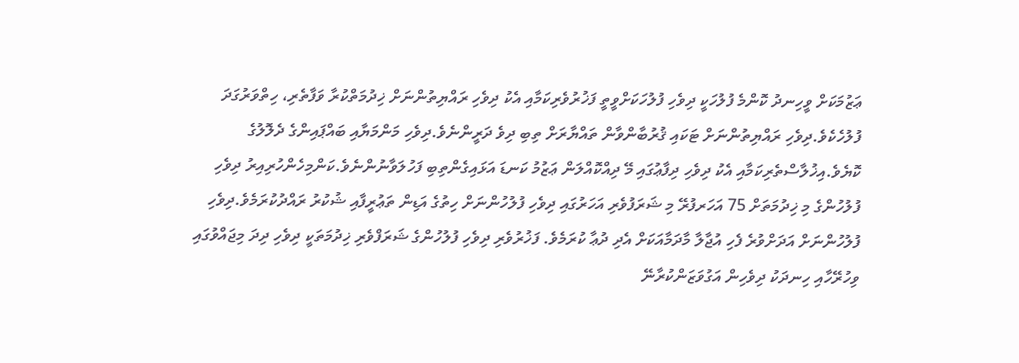ޢަޒުމަކަށް ވީހިނދު ކޮންމެ ފުލުހަކީ ދިވެހި ފުލުހަކަށްވީތީ ފަޚުރުވެރިކަމާއި އެކު ދިވެހި ރައްޔިތުންނަށް ޚިދުމަތްކުރާ ވަފާތެރި، ހިތްވަރުގަދަ ފުލުހެކެވެ.ދިވެހި ރައްޔިތުންނަށް ޓަކައި ޤުރުބާންވާން ތައްޔާރަށް ތިބި ދިވެ ދަރީންނެވެ.ދިވެހި މަންމަޔާއި ބައްޕައިންގެ ދެލޮލުގެ ކޮޔެވެ.އިޚުލާސްތެރިކަމާއި އެކު ދިވެހި ދިފާޢުގައި މޭ ދިއްކޮއްލަން ޢަޒުމު ކަނޑަ އަޅައިގެންތިބި ފަހުލަވާނުންނެވެ.ކަންމިހެންހުރިއިރު ދިވެހި ފުލުހުންގެ މި ޚިދުމަތަށް 75 އަހަރފުރޭ މި ޝަރަފުވެރި އަހަރުގައި ދިވެހި ފުލުހުންނަށް ހިތުގެ އަޑިން ތަޢުރީފާއި ޝުކުރު ރައްދުކުރަމެވެ.ދިވެހި ފުލުހުންނަށް އަދަށްވުރެ ފެހި އުޖާލާ މާދަމާއަކަށް އެދި ދުޢާ ކުރަމެވެ. ފަޚުރުވެރި ދިވެހި ފުލުހުންގެ ޝަރަފްވެރި ޚިދުމަތަކީ ދިވެހި ދިދަ މިޖައްވުގައި ވިހުރޭހާއި ހިނދަކު ދިވެހިން އަގުވަޒަންކުރާނޭ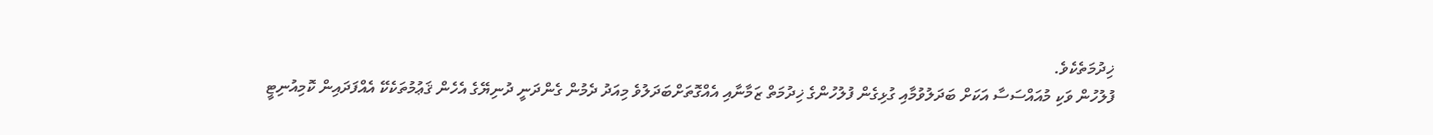ޚިދުމަތެކެވެ.
ފުލުހުން ވަކި މުއައްސަސާ އަކަށް ބަދަލުވުމާއި ގުޅިގެން ފުލުހުންގެ ޚިދުމަތް ޒަމާނާއި އެއްގޮތަށްބަދަލުވެ މިއަދު ދެމުން ގެންދަނީ ދުނިޔޭގެ އެހެން ޤަޢުމުތަކެކޭ އެއްފަދައިން ކޮމިއުނިޓީ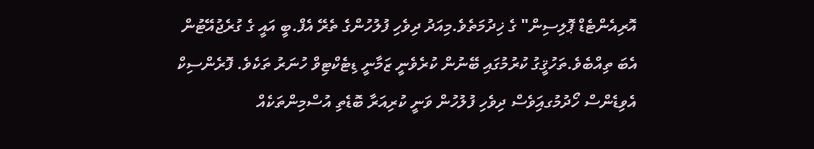އޮރިއެންޓެޑް ޕޮލިސިން" ގެ ޚިދުމަތެވެ.މިއަދު ދިވެހި ފުލުހުންގެ ތެރޭ އެފް.ބީ އައީ ގެ ގުރެޖުއޭޓުން އެބަ ތިއްބެވެ.ތަހުޤީގު ކުރުމުގައި ބޭނުން ކުރެވެނީ ޒަމާނީ ޑިޓެކްޓިވް ހުނަރު ތަކެވެ. ފޮރެންސިކް އެވިޑެންސް ހޯދުމުގއަިވެސް ދިވެހި ފުލުހުން ވަނީ ކުރިއަރާ ބޮޑެތި އުސްމިންތަކެއް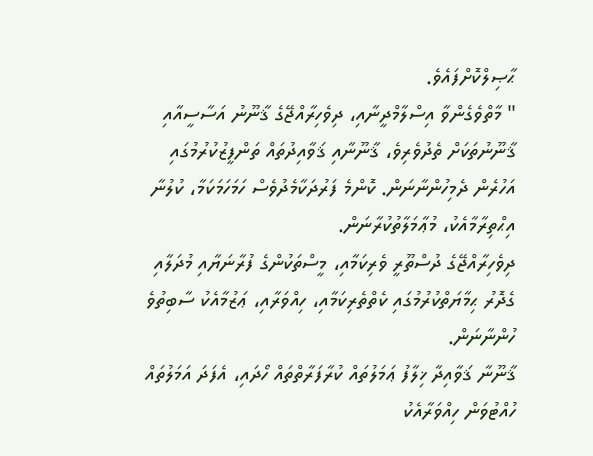ޙާޞިލްކޮށްފައެވެ.
" މާތްވެގެންވާ އިސްލާމްދީނާއި، ދިވެހިރާއްޖޭގެ ޤާނޫނު އަސާސީއާއި ޤާނޫނުތަކަށް ތެދުވެރިވެ، ޤާނޫނާއި ޤަވާއިދުތައް ތަންފީޒުކުރުމުގައި އަހުރެން ދެމިހުންނާނަން. ކޮންމެ ފަރުދަކާމެދުވެސް ހަމަހަމަކަމާ، ކުލުނާ އިޙްތިރާމާއެކު، މުޢާމަލާތުކުރާނަން.
ދިވެހިރާއްޖޭގެ ދުސްތޫރީ ވެރިކަމާއި، މީސްތަކުންގެ ފުރާނަޔާއި މުދަލާއި ގެދޮރު ޙިމާޔަތްކުރުމުގައި ކެތްތެރިކަމާއި، ހިއްވަރާއި، ޢަޒުމާއެކު ސާބިތުވެ ހުންނާނަން.
ޤާނޫނާ ޤަވާއިދާ ޚިލާފު ޢަމަލުތައް ކުރާފަރާތްތައް ހޯދައި، އެފަދަ އަމަލުތައް ހުއްޓުވަން ހިއްވަރާއެކު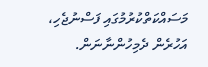މަސައްކަތްކުރުމުގައި ފަސްނުޖެހި، އަހުރެން ދެމިހުންނާނަން.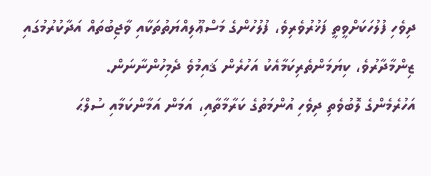ދިވެހި ފުލުހަކަށްވީތީ ފަޚުރުވެރިވެ، ފުލުހުންގެ މަސްޢޫލިއްޔަތުތަކާއި ވާޖިބުތައް އަދާކުރުމުގައި ޒިންމާދާރުވެ، ކިޔަމަންތެރިކަމާއެކު އަހުރެން ޤައިމުވެ ދެމިހުންނާނަން.
އަހުރެމެންގެ ލޮބުވެތި ދިވެހި އުންމަތުގެ ކަރާމާތާއި، އަމަން އަމާންކަމާއި ސުލްޙަ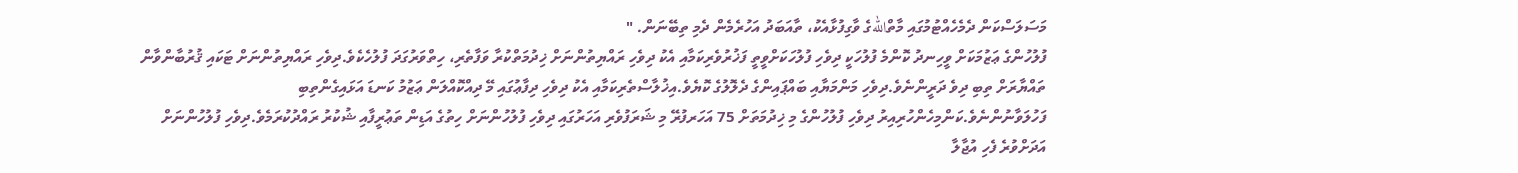މަސަލަސްކަން ދެމެހެއްޓުމުގައި މާތްاللهގެ ވާގިފުޅާއެކު، ތާއަބަދު އަހުރެމެން ދެމި ތިބޭނަން. "
ފުލުހުންގެ ޢަޒުމަކަށް ވީހިނދު ކޮންމެ ފުލުހަކީ ދިވެހި ފުލުހަކަށްވީތީ ފަޚުރުވެރިކަމާއި އެކު ދިވެހި ރައްޔިތުންނަށް ޚިދުމަތްކުރާ ވަފާތެރި، ހިތްވަރުގަދަ ފުލުހެކެވެ.ދިވެހި ރައްޔިތުންނަށް ޓަކައި ޤުރުބާންވާން ތައްޔާރަށް ތިބި ދިވެ ދަރީންނެވެ.ދިވެހި މަންމަޔާއި ބައްޕައިންގެ ދެލޮލުގެ ކޮޔެވެ.އިޚުލާސްތެރިކަމާއި އެކު ދިވެހި ދިފާޢުގައި މޭ ދިއްކޮއްލަން ޢަޒުމު ކަނޑަ އަޅައިގެންތިބި ފަހުލަވާނުންނެވެ.ކަންމިހެންހުރިއިރު ދިވެހި ފުލުހުންގެ މި ޚިދުމަތަށް 75 އަހަރފުރޭ މި ޝަރަފުވެރި އަހަރުގައި ދިވެހި ފުލުހުންނަށް ހިތުގެ އަޑިން ތަޢުރީފާއި ޝުކުރު ރައްދުކުރަމެވެ.ދިވެހި ފުލުހުންނަށް އަދަށްވުރެ ފެހި އުޖާލާ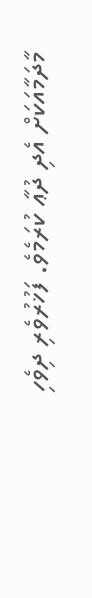މާދަމާއަކަށް އެދި ދުޢާ ކުރަމެވެ. ފަޚުރުވެރި ދިވެހި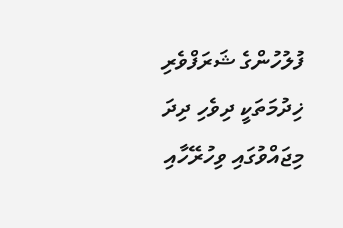ފުލުހުންގެ ޝަރަފްވެރި ޚިދުމަތަކީ ދިވެހި ދިދަ މިޖައްވުގައި ވިހުރޭހާއި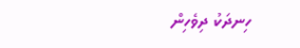ހިނދަކު ދިވެހިން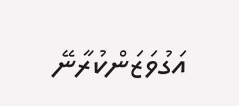އަގުވަޒަންކުރާނޭ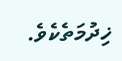ޚިދުމަތެކެވެ.